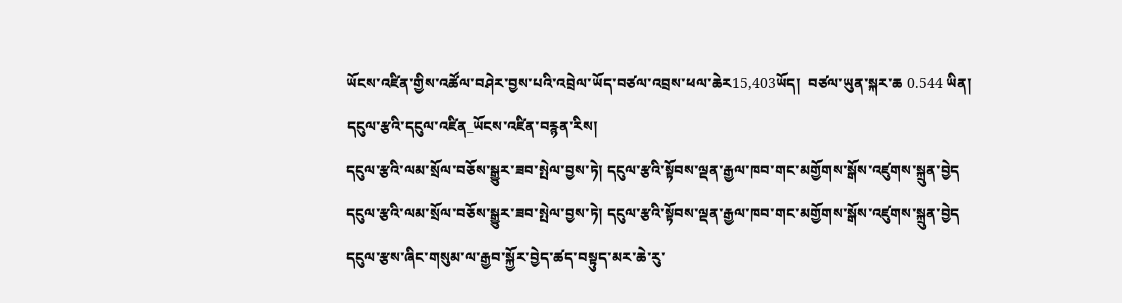ཡོངས་འཛིན་གྱིས་འཚོལ་བཤེར་བྱས་པའི་འབྲེལ་ཡོད་བཙལ་འབྲས་ཕལ་ཆེར15,403ཡོད།  བཙལ་ཡུན་སྐར་ཆ 0.544 ཡིན།
དངུལ་རྩའི་དངུལ་འཛིན_ཡོངས་འཛིན་བརྙན་རིས།
དངུལ་རྩའི་ལམ་སྲོལ་བཅོས་སྒྱུར་ཟབ་སྤེལ་བྱས་ཏེ། དངུལ་རྩའི་སྟོབས་ལྡན་རྒྱལ་ཁབ་གང་མགྱོགས་སྒོས་འཛུགས་སྐྲུན་བྱེད
དངུལ་རྩའི་ལམ་སྲོལ་བཅོས་སྒྱུར་ཟབ་སྤེལ་བྱས་ཏེ། དངུལ་རྩའི་སྟོབས་ལྡན་རྒྱལ་ཁབ་གང་མགྱོགས་སྒོས་འཛུགས་སྐྲུན་བྱེད
དངུལ་རྩས་ཞིང་གསུམ་ལ་རྒྱབ་སྐྱོར་བྱེད་ཚད་བསྟུད་མར་ཆེ་རུ་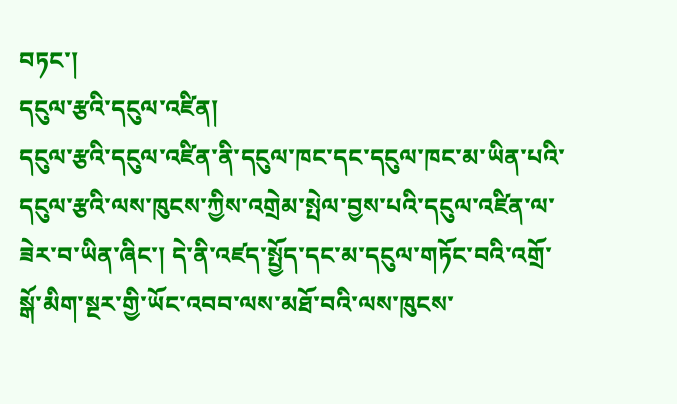བཏང་།
དངུལ་རྩའི་དངུལ་འཛིན།
དངུལ་རྩའི་དངུལ་འཛིན་ནི་དངུལ་ཁང་དང་དངུལ་ཁང་མ་ཡིན་པའི་དངུལ་རྩའི་ལས་ཁུངས་ཀྱིས་འགྲེམ་སྤེལ་བྱས་པའི་དངུལ་འཛིན་ལ་ཟེར་བ་ཡིན་ཞིང་། དེ་ནི་འཛད་སྤྱོད་དང་མ་དངུལ་གཏོང་བའི་འགྲོ་སྒོ་མིག་སྔར་གྱི་ཡོང་འབབ་ལས་མཐོ་བའི་ལས་ཁུངས་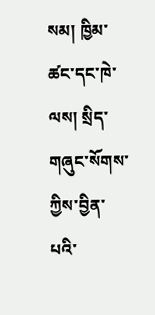སམ། ཁྱིམ་ཚང་དང་ཁེ་ལས། སྲིད་གཞུང་སོགས་ཀྱིས་བྱིན་པའི་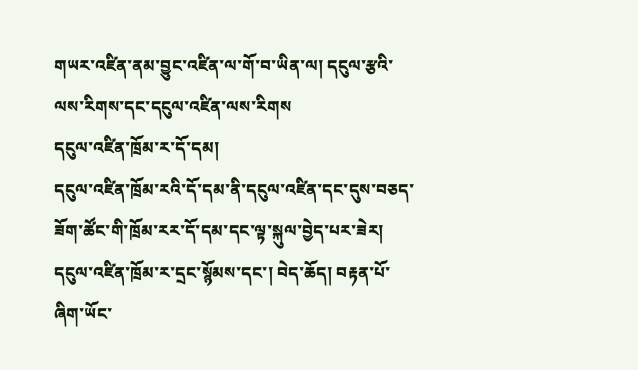གཡར་འཛིན་ནམ་བྱུང་འཛིན་ལ་གོ་བ་ཡིན་ལ། དངུལ་རྩའི་ལས་རིགས་དང་དངུལ་འཛིན་ལས་རིགས
དངུལ་འཛིན་ཁྲོམ་ར་དོ་དམ།
དངུལ་འཛིན་ཁྲོམ་རའི་དོ་དམ་ནི་དངུལ་འཛིན་དང་དུས་བཅད་ཟོག་ཚོང་གི་ཁྲོམ་རར་དོ་དམ་དང་ལྟ་སྐུལ་བྱེད་པར་ཟེར། དངུལ་འཛིན་ཁྲོམ་ར་དྲང་སྙོམས་དང་། བེད་ཆོད། བརྟན་པོ་ཞིག་ཡོང་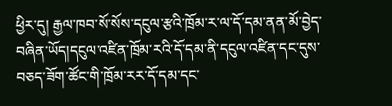ཕྱིར་དུ། རྒྱལ་ཁབ་སོ་སོས་དངུལ་རྩའི་ཁྲོམ་ར་ལ་དོ་དམ་ནན་མོ་བྱེད་བཞིན་ཡོད།དངུལ་འཛིན་ཁྲོམ་རའི་དོ་དམ་ནི་དངུལ་འཛིན་དང་དུས་བཅད་ཟོག་ཚོང་གི་ཁྲོམ་རར་དོ་དམ་དང་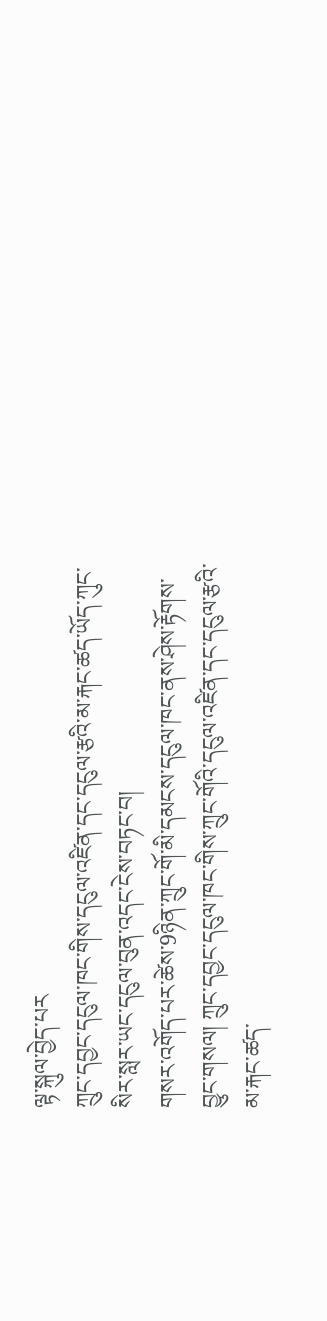ལྟ་སྐུལ་བྱེད་པར
ཀྲུང་དབྱང་དངུལ་ཁང་གིས་དངུལ་འཛིན་དང་དངུལ་རྩའི་མ་རྐང་ཚད་ཡོད་ཀུང་སིར་སླར་ཡང་དངུལ་བུན་འདང་ངེས་བཏང་བ།
གསར་འགོད་པར་ཚེས་9ཉིན་ཀྲུང་གོ་མི་དམངས་དངུལ་ཁང་ནས་ཤེས་རྟོགས་བྱུང་གསལ། ཀྲུང་དབྱང་དངུལ་ཁང་གིས་ཀྲུང་གོའི་དངུལ་འཛིན་དང་དངུལ་རྩའི་མ་རྐང་ཚད་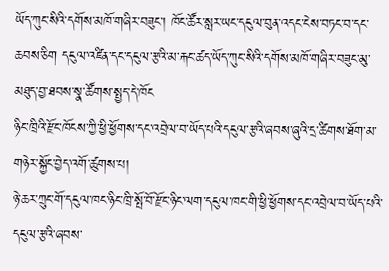ཡོད་ཀུང་སིའི་དགོས་མཁོ་གཞིར་བཟུང་། ཁོང་ཚོར་སླར་ཡང་དངུལ་བུན་འདང་ངེས་བཏང་བ་དང་ཆབས་ཅིག དངུལ་འཛིན་དང་དངུལ་རྩའི་མ་རྐང་ཚད་ཡོད་ཀུང་སིའི་དགོས་མཁོ་གཞིར་བཟུང་མུ་མཐུད་བྱ་ཐབས་སྣ་ཚོགས་སྤྱད་དེ་ཁོང
ཉིང་ཁྲིའི་རྫོང་ཁོངས་ཀྱི་ཕྱི་ཕྱོགས་དང་འབྲེལ་བ་ཡོད་པའི་དངུལ་རྩའི་ཞབས་ཞུའི་དྲ་ཚིགས་ཐོག་མ་གཉེར་སྐྱོང་བྱེད་འགོ་ཚུགས་པ།
ཉེ་ཆར་ཀྲུང་གོ་དངུལ་ཁང་ཉིང་ཁྲི་སྤོ་བོ་རྫོང་ཉིང་ལག་དངུལ་ཁང་གི་ཕྱི་ཕྱོགས་དང་འབྲེལ་བ་ཡོད་པའི་དངུལ་རྩའི་ཞབས་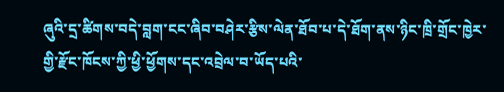ཞུའི་དྲ་ཚིགས་བདེ་བླག་ངང་ཞིབ་བཤེར་རྩིས་ལེན་ཐོབ་པ་དེ་ཐོག་ནས་ཉིང་ཁྲི་གྲོང་ཁྱེར་གྱི་རྫོང་ཁོངས་ཀྱི་ཕྱི་ཕྱོགས་དང་འབྲེལ་བ་ཡོད་པའི་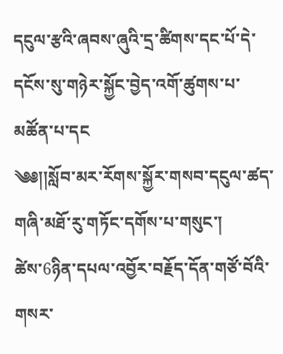དངུལ་རྩའི་ཞབས་ཞུའི་དྲ་ཚིགས་དང་པོ་དེ་དངོས་སུ་གཉེར་སྐྱོང་བྱེད་འགོ་ཚུགས་པ་མཚོན་པ་དང
༄༅།།སློབ་མར་རོགས་སྐྱོར་གསབ་དངུལ་ཚད་གཞི་མཐོ་རུ་གཏོང་དགོས་པ་གསུང་།
ཚེས་6ཉིན་དཔལ་འབྱོར་བརྗོད་དོན་གཙོ་བོའི་གསར་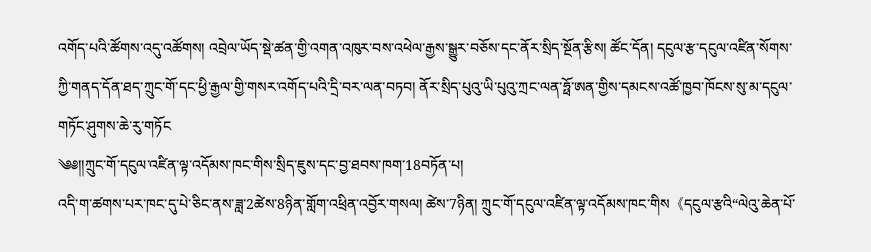འགོད་པའི་ཚོགས་འདུ་འཚོགས། འབྲེལ་ཡོད་སྡེ་ཚན་གྱི་འགན་འཁུར་བས་འཕེལ་རྒྱས་སྒྱུར་བཅོས་དང་ནོར་སྲིད་སྔོན་རྩིས། ཚོང་དོན། དངུལ་རྩ་དངུལ་འཛིན་སོགས་ཀྱི་གནད་དོན་ཐད་ཀྲུང་གོ་དང་ཕྱི་རྒྱལ་གྱི་གསར་འགོད་པའི་དྲི་བར་ལན་བཏབ། ནོར་སྲིད་པུའུ་ཡི་པུའུ་ཀྲང་ལན་ཧྥོ་ཨན་གྱིས་དམངས་འཚོ་ཁྱབ་ཁོངས་སུ་མ་དངུལ་གཏོང་ཤུགས་ཆེ་རུ་གཏོང
༄༅།།ཀྲུང་གོ་དངུལ་འཛིན་ལྟ་འདོམས་ཁང་གིས་སྲིད་ཇུས་དང་བྱ་ཐབས་ཁག་18བཏོན་པ།
འདི་ག་ཚགས་པར་ཁང་དུ་པེ་ཅིང་ནས་ཟླ་2ཚེས་8ཉིན་གློག་འཕྲིན་འབྱོར་གསལ། ཚེས་7ཉིན། ཀྲུང་གོ་དངུལ་འཛིན་ལྟ་འདོམས་ཁང་གིས《དངུལ་རྩའི“ལེའུ་ཆེན་པོ་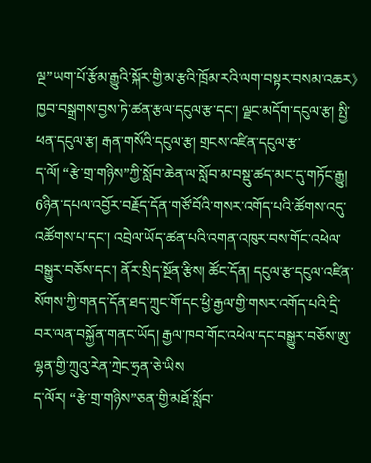ལྔ”ཡག་པོ་རྩོམ་རྒྱུའི་སྐོར་གྱི་མ་རྩའི་ཁྲོམ་རའི་ལག་བསྟར་བསམ་འཆར》ཁྱབ་བསྒྲགས་བྱས་ཏེ་ཚན་རྩལ་དངུལ་རྩ་དང་། ལྗང་མདོག་དངུལ་རྩ། སྤྱི་ཕན་དངུལ་རྩ། རྒན་གསོའི་དངུལ་རྩ། གྲངས་འཛིན་དངུལ་རྩ་
ད་ལོ། “རྩེ་གྲ་གཉིས”ཀྱི་སློབ་ཆེན་ལ་སློབ་མ་བསྡུ་ཚད་མང་དུ་གཏོང་རྒྱུ།
6ཉིན་དཔལ་འབྱོར་བརྗོད་དོན་གཙོ་བོའི་གསར་འགོད་པའི་ཚོགས་འདུ་འཚོགས་པ་དང་། འབྲེལ་ཡོད་ཚན་པའི་འགན་འཁུར་བས་གོང་འཕེལ་བསྒྱུར་བཅོས་དང་། ནོར་སྲིད་སྔོན་རྩིས། ཚོང་དོན། དངུལ་རྩ་དངུལ་འཛིན་སོགས་ཀྱི་གནད་དོན་ཐད་ཀྲུང་གོ་དང་ཕྱི་རྒྱལ་གྱི་གསར་འགོད་པའི་དྲི་བར་ལན་བསྐྱོན་གནང་ཡོད། རྒྱལ་ཁབ་གོང་འཕེལ་དང་བསྒྱུར་བཅོས་ཨུ་ལྷན་གྱི་ཀྲུའུ་རེན་ཀྲེང་ཧྲན་ཅེ་ཡིས
ད་ལོར། “རྩེ་གྲ་གཉིས”ཅན་གྱི་མཐོ་སློབ་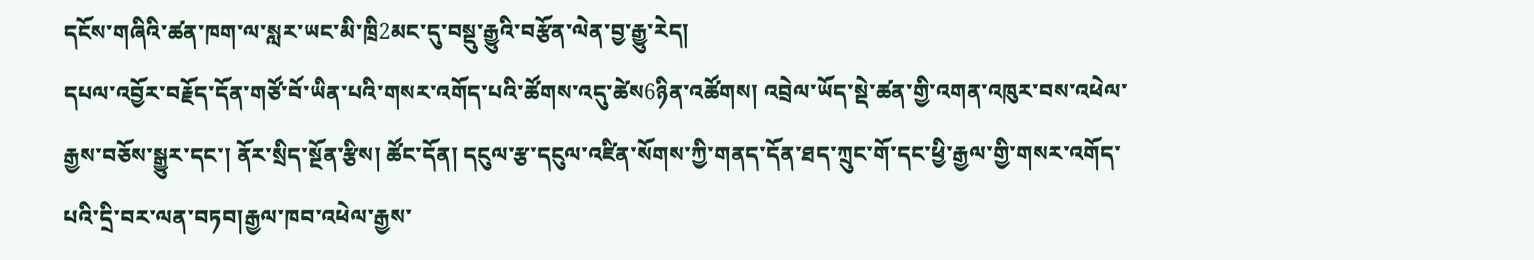དངོས་གཞིའི་ཚན་ཁག་ལ་སླར་ཡང་མི་ཁྲི2མང་དུ་བསྡུ་རྒྱུའི་བརྩོན་ལེན་བྱ་རྒྱུ་རེད།
དཔལ་འབྱོར་བརྗོད་དོན་གཙོ་བོ་ཡིན་པའི་གསར་འགོད་པའི་ཚོགས་འདུ་ཚེས6ཉིན་འཚོགས། འབྲེལ་ཡོད་སྡེ་ཚན་གྱི་འགན་འཁུར་བས་འཕེལ་རྒྱས་བཅོས་སྒྱུར་དང་། ནོར་སྲིད་སྔོན་རྩིས། ཚོང་དོན། དངུལ་རྩ་དངུལ་འཛིན་སོགས་ཀྱི་གནད་དོན་ཐད་ཀྲུང་གོ་དང་ཕྱི་རྒྱལ་གྱི་གསར་འགོད་པའི་དྲི་བར་ལན་བཏབ།རྒྱལ་ཁབ་འཕེལ་རྒྱས་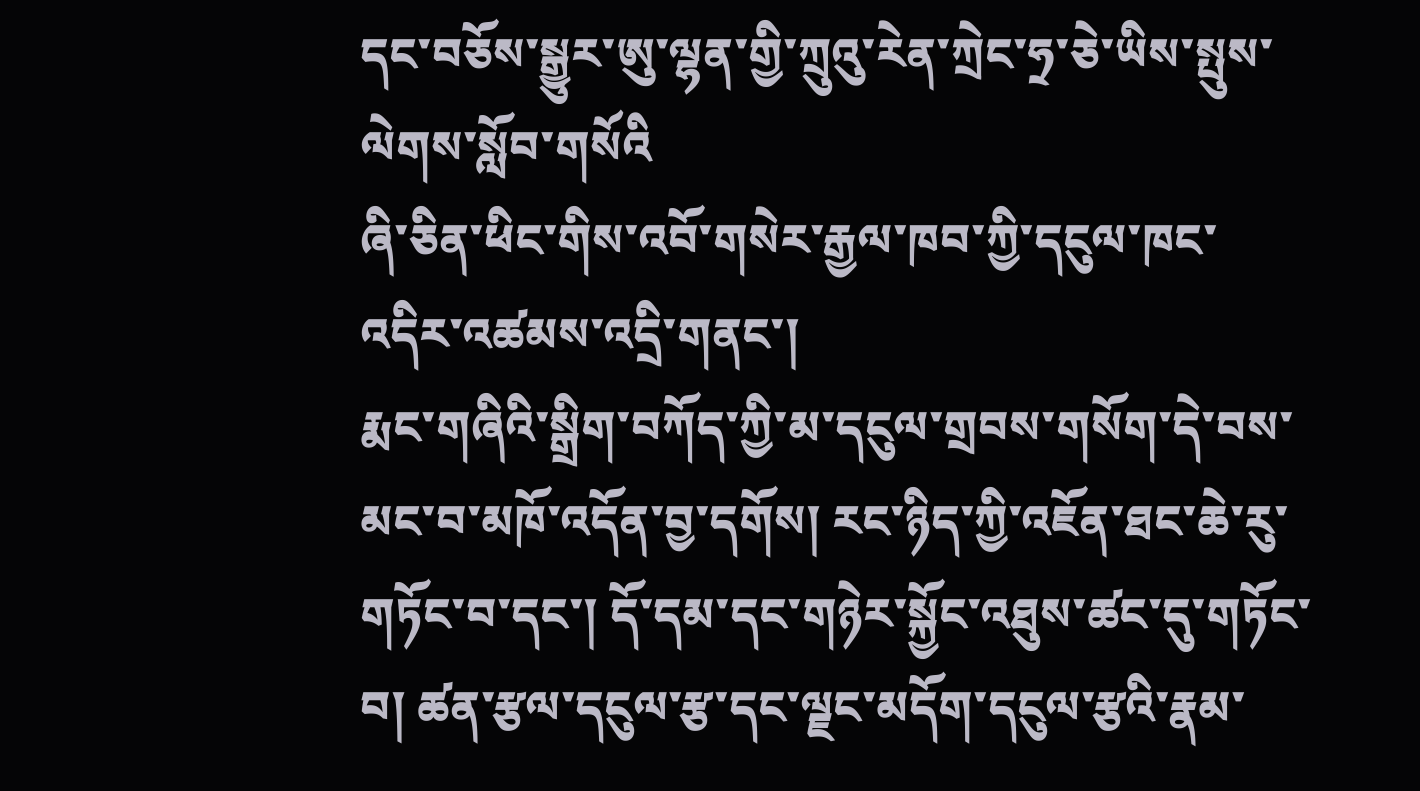དང་བཅོས་སྒྱུར་ཨུ་ལྷན་གྱི་ཀྲུའུ་རེན་ཀྲེང་ཧྲ་ཅེ་ཡིས་སྤུས་ལེགས་སློབ་གསོའི
ཞི་ཅིན་ཕིང་གིས་འབོ་གསེར་རྒྱལ་ཁབ་ཀྱི་དངུལ་ཁང་འདིར་འཚམས་འདྲི་གནང་།
རྨང་གཞིའི་སྒྲིག་བཀོད་ཀྱི་མ་དངུལ་གྲབས་གསོག་དེ་བས་མང་བ་མཁོ་འདོན་བྱ་དགོས། རང་ཉིད་ཀྱི་འཇོན་ཐང་ཆེ་རུ་གཏོང་བ་དང་། དོ་དམ་དང་གཉེར་སྐྱོང་འཐུས་ཚང་དུ་གཏོང་བ། ཚན་རྩལ་དངུལ་རྩ་དང་ལྗང་མདོག་དངུལ་རྩའི་རྣམ་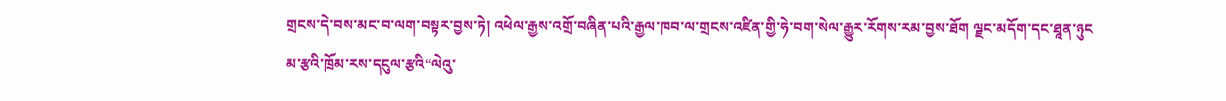གྲངས་དེ་བས་མང་བ་ལག་བསྟར་བྱས་ཏེ། འཕེལ་རྒྱས་འགྲོ་བཞིན་པའི་རྒྱལ་ཁབ་ལ་གྲངས་འཛིན་གྱི་ཧེ་བག་སེལ་རྒྱུར་རོགས་རམ་བྱས་ཐོག ལྗང་མདོག་དང་ཐཱན་ཉུང
མ་རྩའི་ཁྲོམ་རས་དངུལ་རྩའི“ལེའུ་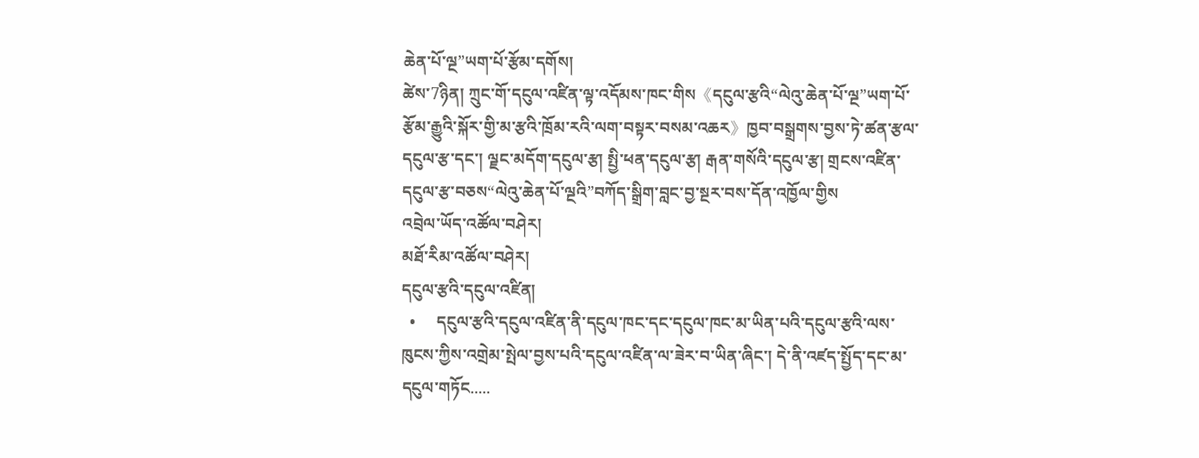ཆེན་པོ་ལྔ”ཡག་པོ་རྩོམ་དགོས།
ཚེས་7ཉིན། ཀྲུང་གོ་དངུལ་འཛིན་ལྟ་འདོམས་ཁང་གིས《དངུལ་རྩའི“ལེའུ་ཆེན་པོ་ལྔ”ཡག་པོ་རྩོམ་རྒྱུའི་སྐོར་གྱི་མ་རྩའི་ཁྲོམ་རའི་ལག་བསྟར་བསམ་འཆར》ཁྱབ་བསྒྲགས་བྱས་ཏེ་ཚན་རྩལ་དངུལ་རྩ་དང་། ལྗང་མདོག་དངུལ་རྩ། སྤྱི་ཕན་དངུལ་རྩ། རྒན་གསོའི་དངུལ་རྩ། གྲངས་འཛིན་དངུལ་རྩ་བཅས“ལེའུ་ཆེན་པོ་ལྔའི”བཀོད་སྒྲིག་བླང་བྱ་སྔར་བས་དོན་འཁྱོལ་གྱིས
འབྲེལ་ཡོད་འཚོལ་བཤེར།
མཐོ་རིམ་འཚོལ་བཤེར།
དངུལ་རྩའི་དངུལ་འཛིན།
  •     དངུལ་རྩའི་དངུལ་འཛིན་ནི་དངུལ་ཁང་དང་དངུལ་ཁང་མ་ཡིན་པའི་དངུལ་རྩའི་ལས་ཁུངས་ཀྱིས་འགྲེམ་སྤེལ་བྱས་པའི་དངུལ་འཛིན་ལ་ཟེར་བ་ཡིན་ཞིང་། དེ་ནི་འཛད་སྤྱོད་དང་མ་དངུལ་གཏོང.....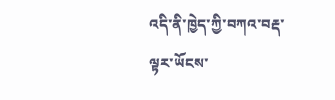འདི་ནི་ཁྱེད་ཀྱི་བཀའ་བརྡ་ལྟར་ཡོངས་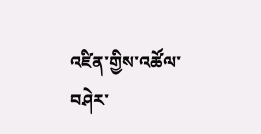འཛིན་གྱིས་འཚོལ་བཤེར་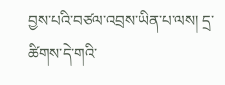བྱས་པའི་བཙལ་འབྲས་ཡིན་པ་ལས། དྲ་ཚིགས་དེ་གའི་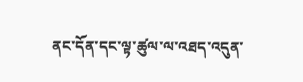ནང་དོན་དང་ལྟ་ཚུལ་ལ་འཐད་འདུན་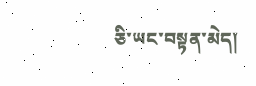ཅི་ཡང་བསྟན་མེད།